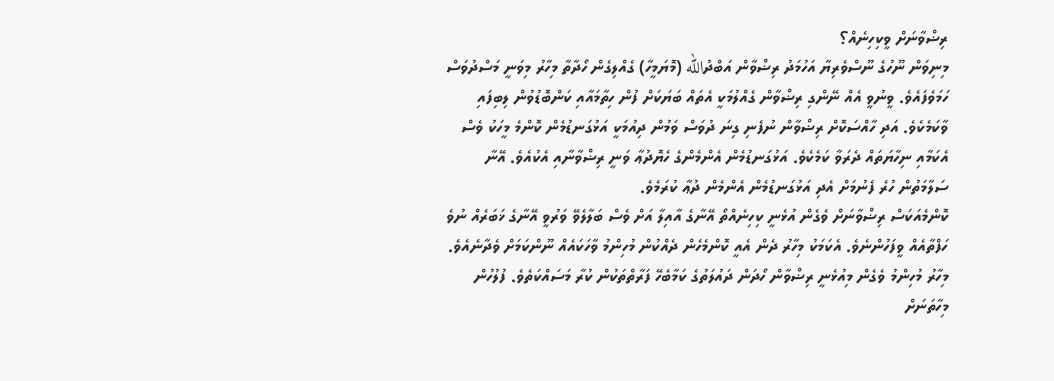ރިޟްވާނަށް ވީކިހިނެއް؟
މިނިވަން ނޫހުގެ ނޫސްވެރިޔާ އަހުމަދު ރިޟްވާން އަބްދުالله (މޮޔަމީހާ) ގެއްލިގެން ހޯދާތާ މިހާރު މިވަނީ މަސްދުވަސް ހަމަވެފައެވެ. ވީނުވީ އެއް ނޭންގި ރިޟްވާން ގެއްލުމަކީ އެތައް ބަޔަކަށް ފުން ހިތާމައާއި ކަންބޮޑުވުން ލިބިފައި ވާކަމެކެވެ. އަދި ހާއްސަކޮށް ރިޟްވާން ނުފެނި ގިނަ ދުވަސް ވަމުން ދިއުމަކީ އަޅުގަނޑުމެން ކޮންމެ މީހަކު ވެސް އެކަމާއި ނިހާޔަތައް ދެރަވާ ކަމެކެވެ. އަޅުގަނޑުމެން އެންމެންގެ ހެޔޮދުޢާ ވަނީ ރިޟްވާނާއި އެކުއެވެ. އޭނާ ސަލާމަތުން ހުރެ ފެނުމަށް އެދި އަޅުގަނޑުމެން އެންމެން ދުޢާ ކުރަމެވެ.
ކޮންމެއަކަސް ރިޟްވާނަށް ވެގެން އުޅެނީ ކިހިނެއްތޯ އޭނާގެ އާއިލާ އަށް ވެސް ބަލާލެވޭ ވަރުވީ އޭނާގެ ޚަބަރެއް ނުވެ ހަފްތާއެއް ވީފަހުންނެވެ. އެކަމަކު މިހާރު ދެން އެއީ ކޮންމެހެން ދެއްކުން މުހިންމު ވާހަކައެއް ނޫންކަމަށް ވެދާނެއެވެ.
މިހާރު މުހިންމު ވެގެން މިއުޅެނީ ރިޟްވާން ހޯދަން ދައުލަތުގެ ކަމާބެހޭ ފަރާތްތަކުން ކުރާ މަސައްކަތެވެ. ފުލުހުން މިހާތަނަށް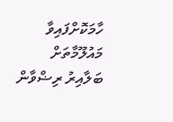ހާމަކޮށްފައިވާ މައުލޫމާތަށް ބަލާއިރު ރިޟްވާން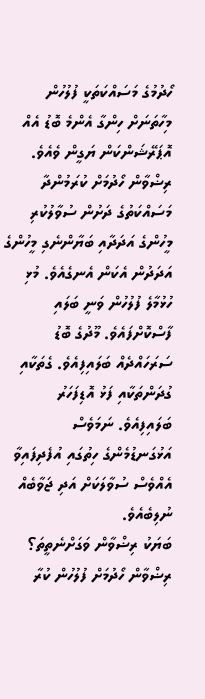ހޯދުމުގެ މަސައްކަތަކީ ފުލުހުން މިހާތަނަށް ހިންގާ އެންމެ ބޮޑު އެއް އޮޕަރޭޝަންކަން ޔަގީން ވެއެވެ. ރިޟްވާން ހޯދުމަށް ކުރަމުންދާ މަސައްކަތުގެ ދަށުން ސުވާލުކުރި މީހުންގެ އަދަދާއި ބަޔާންނެގި މީހުންގެ އަދަދުން އެކަން އެނގެއެވެ. މުޅި ހުޅުމާލެ ފުލުހުން ވަނީ ބަލައި ފާސްކޮށްފައެވެ. މޫދުގެ ބޮޑު ސަރަހައްދެއް ބަލައިފިއެވެ. ގެތަކާއި ގުދަންތަކާއި ފަޅު އޮޑިފަހަރު ބަލައިފިއެވެ. ނަމަވެސް އަޅުގަނޑުމެންގެ ހިތުގައި އުފެދިފައިވާ އެއްވެސް ސުވާލަކަށް އަދި ޖަވާބެއް ނުލިބެއެވެ.
ބަޔަކު ރިޟްވާން ވަގަށްނެތީތަ؟
ރިޟްވާން ހޯދުމަށް ފުލުހުން ކުރާ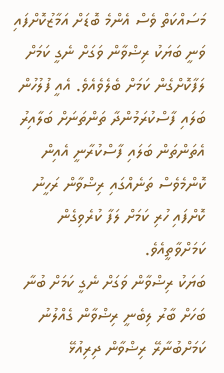މަސައްކަތް ވެސް އެންމެ ބޮޑަށް އަމާޒުކޮށްފައި ވަނީ ބަޔަކު ރިޟްވާން ވަގަށް ނެގީ ކަމަށް ލަފާކޮށްގެން ކަމަށް ބެލެވެއެވެ. އެއީ ފުލުހުން ބަލައި ފާސްކުރަމުންދާ ތަންތަނަށް ބަލާއިރު އެތަންތަން ބަލައި ފާސްކުރާނީ އެއިން ކޮންމެވެސް ތަނެއްގައި ރިޟްވާން ރަހީނު ކޮށްފައި ހުރި ކަމަށް ލަފާ ކުރެވިގެން ކަމަށްވާތީއެވެ.
ބަޔަކު ރިޟްވާން ވަގަށް ނެގީ ކަމަށް ބުނާ ބަހަށް ބާރު ލިބެނީ ރިޟްވާން ގެއްލުނު ކަމަށްބުނާރޭ ރިޟްވާން ދިރިއުޅޭ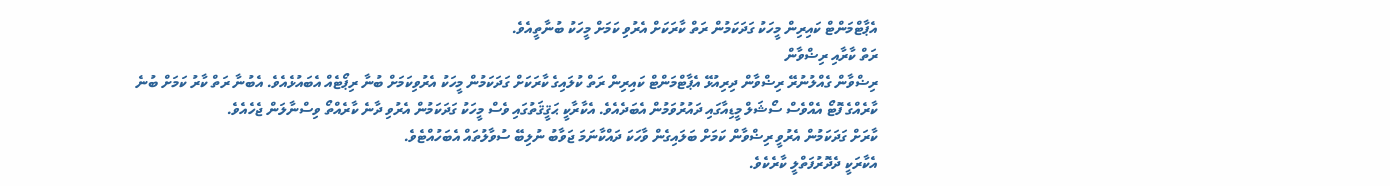އެޕާޓްމަންޓް ކައިރިން މީހަކު ގަދަކަމުން ރަތް ކާރަކަށް އެރުވި ކަމަށް މީހަކު ބުނާތީއެވެ.
ރަތް ކާރާއި ރިޟްވާން
ރިޟްވާން ގެއްލުނުރޭ ރިޟްވާން ދިރިއުޅޭ އެޕާޓްމަންޓް ކައިރިން ރަތް ކުލައިގެ ކާރަކަށް ގަދަކަމުން މީހަކު އެރުވިކަމަށް ބުނާ ރިޕޯޓެއް އެބައުޅެއެވެ. އެބުނާ ރަތް ކާރު ކަމަށް ބުނެ ކާރެއްގެ ފޮޓޯ އެއްވެސް ސޯޝަލް މީޑިއާގައި ދައުރުވަމުން އެބަދެއެވެ. އެކާރާކީ ޙަޤީޤަތުގައި ވެސް މީހަކު ގަދަކަމުން އެރުވި ދާނެ ކާރެއްތޯ ވިސްނާލަން ޖެހެއެވެ.
ކާރަށް ގަދަކަމުން އެރުވީ ރިޟްވާން ކަމަށް ބަލައިގެން ވާހަކަ ދައްކާނަމަ ޖަވާބު ނުލިބޭ ސުވާލުތައް އެބަހުއްޓެވެ.
އެކާރަކީ ދެދޮރުފަތްލީ ކާރެކެވެ.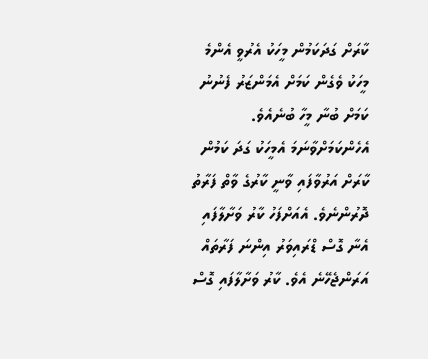ކާރަށް ގަދަކަމުން މީހަކު އެރުވީ އެންމެ މީހަކު ވެގެން ކަމަށް އެމަންޒަރު ފެނުނު ކަމަށް ބުނާ މީހާ ބުނެއެވެ. އެހެންކަމަށްވާނަމަ އެމީހަކު ގަދަ ކަމުން ކާރަށް އަރުވާފައި ވާނީ ކާރުގެ ވާތް ފަރާތު ދޮރުންނެވެ. އެއަށްފަހު ކާރު ވަށާލާފައި އެނާ ގޮސް ޑްރައިވަރު އިންނަ ފަރާތައް އަރަންޖެހޭނެ އެވެ. ކާރު ވަށާލާފައި ގޮސް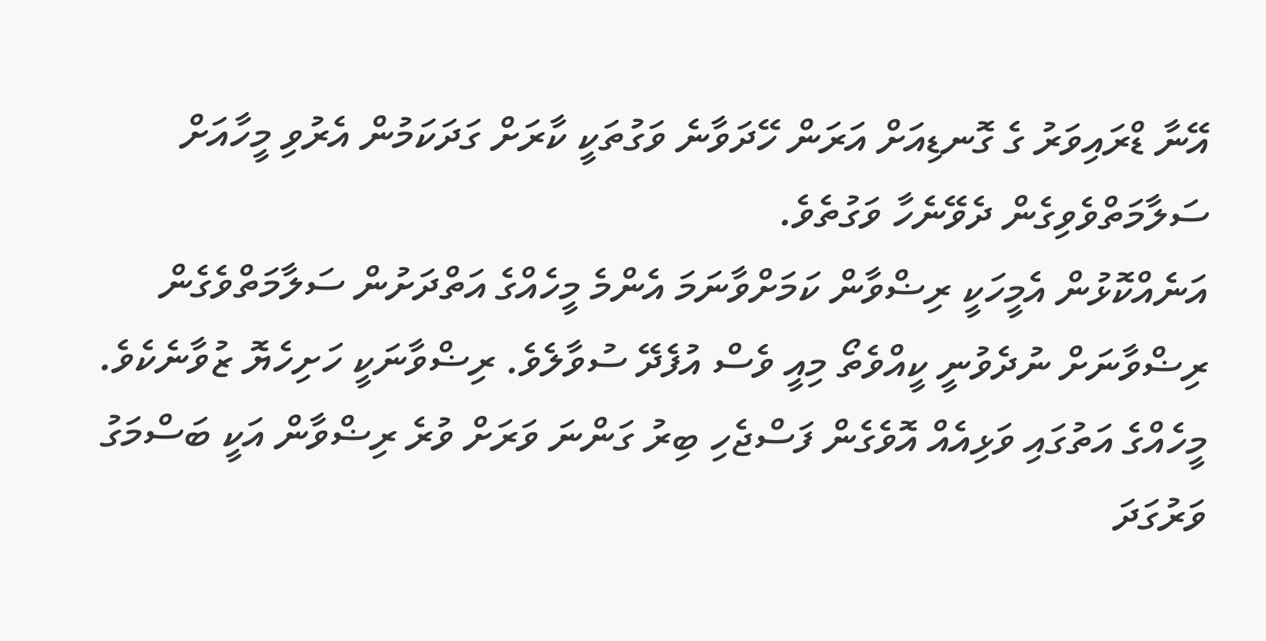އޭނާ ޑްރައިވަރު ގެ ގޮނޑިއަށް އަރަން ހޭދަވާނެ ވަގުތަކީ ކާރަށް ގަދަކަމުން އެރުވި މީހާއަށް ސަލާމަތްވެވިގެން ދެވޭނެހާ ވަގުތެވެ.
އަނެއްކޮޅުން އެމީހަކީ ރިޟްވާން ކަމަށްވާނަމަ އެންމެ މީހެއްގެ އަތްދަށުން ސަލާމަތްވެގެން ރިޟްވާނަށް ނުދެވުނީ ކީއްވެތޯ މިއީ ވެސް އުފެދޭ ސުވާލެވެ. ރިޟްވާނަކީ ހަށިހެޔޮ ޒުވާނެކެވެ. މީހެއްގެ އަތުގައި ވަޅިއެއް އޮވެގެން ފަސްޖެހި ބިރު ގަންނަ ވަރަށް ވުރެ ރިޟްވާން އަކީ ބަސްމަގު ވަރުގަދަ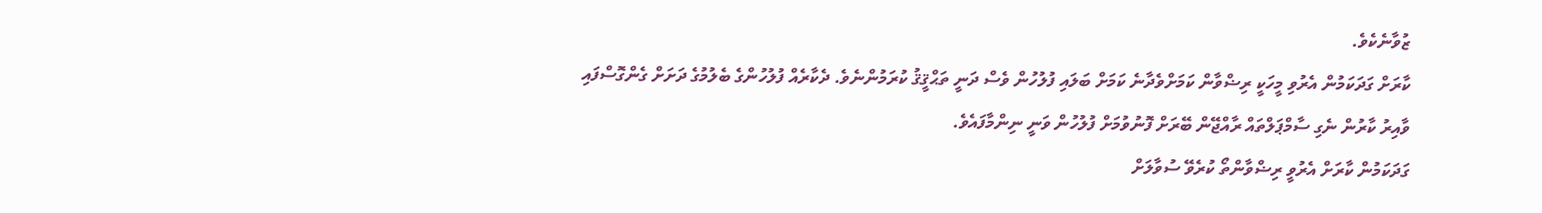ޒުވާނެކެވެ.
ކާރަށް ގަދަކަމުން އެރުވި މީހަކީ ރިޟްވާން ކަމަށްވެދާނެ ކަމަށް ބަލައި ފުލުހުން ވެސް ދަނީ ތަޙްޤީޤު ކުރަމުންނެވެ. ދެކާރެއް ފުލުހުންގެ ބެލުމުގެ ދަށަށް ގެންގޮސްފައި ވާއިރު ކާރުން ނެގި ސާމްޕަލްތައް ރާއްޖޭން ބޭރަށް ފޮނުވުމަށް ފުލުހުން ވަނީ ނިންމާފައެވެ.
ގަދަކަމުން ކާރަށް އެރުވީ ރިޟްވާންތޯ ކުރެވޭ ސުވާލަށް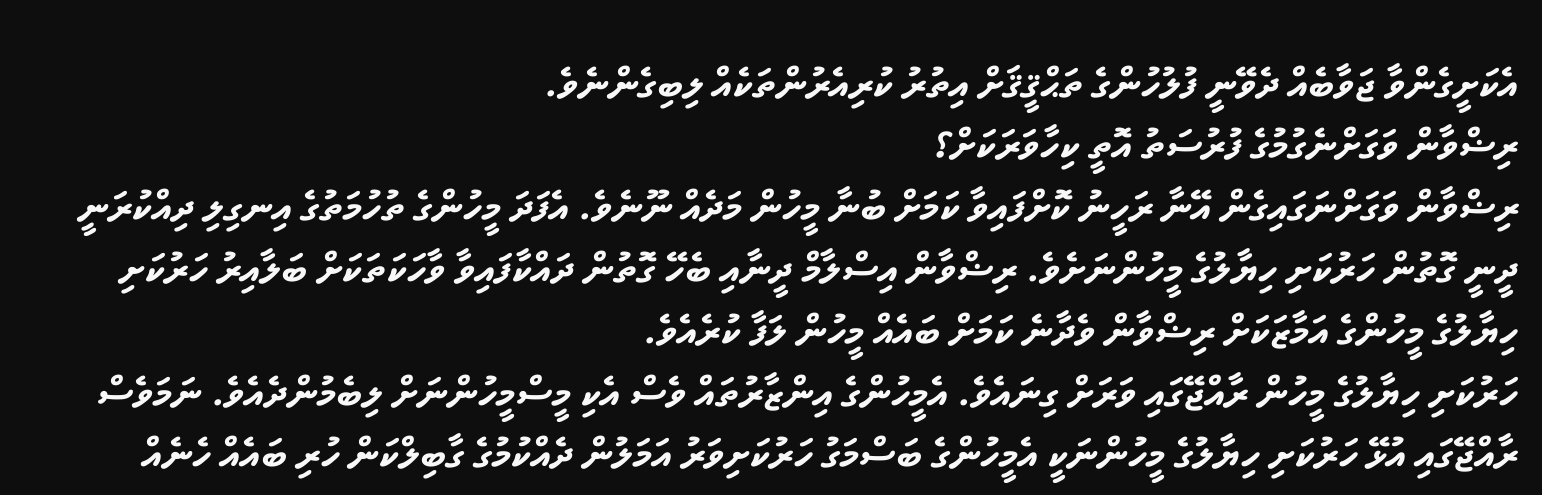އެކަށީގެންވާ ޖަވާބެއް ދެވޭނީ ފުލުހުންގެ ތަޙްޤީޤަށް އިތުރު ކުރިއެރުންތަކެއް ލިބިގެންނެވެ.
ރިޟްވާން ވަގަށްނެގުމުގެ ފުރުސަތު އޮތީ ކިހާވަރަކަށް؟
ރިޟްވާން ވަގަށްނަގައިގެން އޭނާ ރަހީނު ކޮށްފައިވާ ކަމަށް ބުނާ މީހުން މަދެއް ނޫނެވެ. އެފަދަ މީހުންގެ ތުހުމަތުގެ އިނގިލި ދިއްކުރަނީ ދީނީ ގޮތުން ހަރުކަށި ހިޔާލުގެ މީހުންނަށެވެ. ރިޟްވާން އިސްލާމް ދީނާއި ބެހޭ ގޮތުން ދައްކާފައިވާ ވާހަކަތަކަށް ބަލާއިރު ހަރުކަށި ހިޔާލުގެ މީހުންގެ އަމާޒަކަށް ރިޟްވާން ވެދާނެ ކަމަށް ބައެއް މީހުން ލަފާ ކުރެއެވެ.
ހަރުކަށި ހިޔާލުގެ މީހުން ރާއްޖޭގައި ވަރަށް ގިނައެވެ. އެމީހުންގެ އިންޒާރުތައް ވެސް އެކި މީސްމީހުންނަށް ލިބެމުންދެއެވެ. ނަމަވެސް ރާއްޖޭގައި އުޅޭ ހަރުކަށި ހިޔާލުގެ މީހުންނަކީ އެމީހުންގެ ބަސްމަގު ހަރުކަށިވަރު އަމަލުން ދެއްކުމުގެ ގާބިލްކަން ހުރި ބައެއް ހެނެއް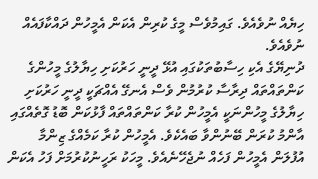ހިޔެއް ނުވެއެވެ. ގައިމުވެސް މީގެ ކުރިން އެކަން އެމީހުން ދައްކާފައެއް ނުވެއެވެ.
ދުނިޔޭގެ އެކި ހިސާބުތަކުގައި އުޅޭ ދީނީ ހަރުކަށި ހިޔާލުގެ މީހުންގެ ކަންތައްތައް ދިރާސާ ކުރުމުން ވެސް އެނގޭ އެއްޗަކީ ދީނީ ހަރުކަށި ހިޔާލުގެ މީހުންނަކީ އެމީހުން ކުރާ ކަންތައްތައް ފާޅުކަން ބޮޑު ގޮތެއްގައި އާންމު ކުރަން ބޭނުންވާ ބައެކެވެ. އެމީހުން ކުރާ ކަމެއްގެ ޒިންމާ އުފުލަން އެމީހުން ފަހެއް ނުޖެހޭނެއެވެ. މީހަކު ރަހީނުކުރުމަށް ފަހު އެކަން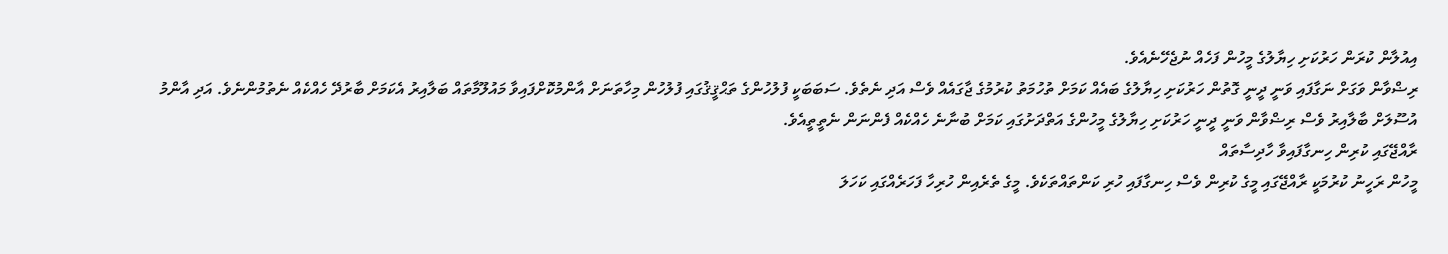އިއުލާން ކުރަން ހަރުކަށި ހިޔާލުގެ މީހުން ފަހެއް ނުޖެހޭނެއެވެ.
ރިޟްވާން ވަގަށް ނަގާފައި ވަނީ ދީނީ ގޮތުން ހަރުކަށި ހިޔާލުގެ ބައެއް ކަމަށް ތުހުމަތު ކުރުމުގެ ޖާގައެއް ވެސް އަދި ނެތެވެ. ސަބަބަކީ ފުލުހުންގެ ތަޙްޤީޤުގައި ފުލުހުން މިހާތަނަށް އާންމުކޮށްފައިވާ މައުލޫމާތައް ބަލާއިރު އެކަމަށް ބާރުދޭ ހެއްކެއް ނެތުމުންނެވެ. އަދި އާންމު އުސޫލަށް ބާލާއިރު ވެސް ރިޟްވާން ވަނީ ދީނީ ހަރުކަށި ހިޔާލުގެ މީހުންގެ އަތްދަށުގައި ކަމަށް ބުނާނެ ހެއްކެއް ފެންނަން ނެތީތީއެވެ.
ރާއްޖޭގައި ކުރިން ހިނގާފައިވާ ހާދިސާތައް
މީހުން ރަހީނު ކުރުމަކީ ރާއްޖޭގައި މީގެ ކުރިން ވެސް ހިނގާފައި ހުރި ކަންތައްތަކެވެ. މީގެ ތެރެއިން ހުރިހާ ފަހަރެއްގައި ކަހަލަ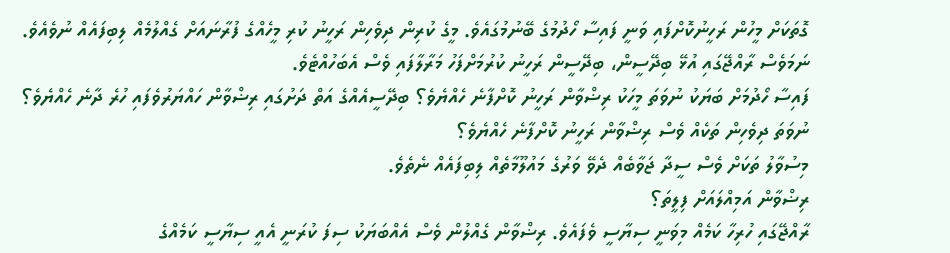ގޮތަކަށް މީހުން ރަހީނުކޮށްފައި ވަނީ ފައިސާ ހޯދުމުގެ ބޭނުމުގައެވެ. މީގެ ކުރިން ދިވެހިން ރަހީނު ކުރި މީހެއްގެ ފުރާނައަށް ގެއްލުމެއް ލިބިފައެއް ނުވެއެވެ. ނަމަވެސް ރާއްޖޭގައި އުޅޭ ބިދޭސީން، ބިދޭސީން ރަހީނު ކުރުމަށްފަހު މަރާލާފައި ވެސް އެބަހުއްޓެވެ.
ފައިސާ ހޯދުމަށް ބަޔަކު ނުވަތަ މީހަކު ރިޟްވާން ރަހީނު ކޮށްފާނެ ހެއްޔެވެ؟ ބިދޭސީއެއްގެ އަތް ދަށުގައި ރިޟްވާން ހައްޔަރުވެފައި ހުރެ ދާނެ ހެއްޔެވެ؟ ނުވަތަ ދިވެހިން ތަކެއް ވެސް ރިޟްވާން ރަހީނު ކޮށްފާނެ ހެއްޔެވެ؟
މިސުވާލު ތަކަށް ވެސް ސީދާ ޖަވާބެއް ދެވޭ ވަރުގެ މައުލޫމާތެއް ލިބިފައެއް ނެތެވެ.
ރިޟްވާން އަމިއްލައަށް ފިލީތަ؟
ރާއްޖޭގައި ހުރިހާ ކަމެއް މިވަނީ ސިޔާސީ ވެފައެވެ. ރިޟްވާން ގެއްލުން ވެސް އެއްބަޔަކު ސިފަ ކުރަނީ އެއީ ސިޔާސީ ކަމެއްގެ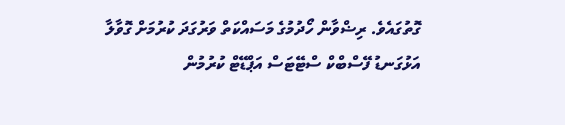ގޮތުގައެވެ. ރިޟްވާން ހޯދުމުގެ މަސައްކަތް ވަރުގަދަ ކުރުމަށް ގޮވާލާ އަޅުގަނޑު ފޭސްބްކް ސްޓޭޓަސް އަޕްޑޭޓް ކުރުމުން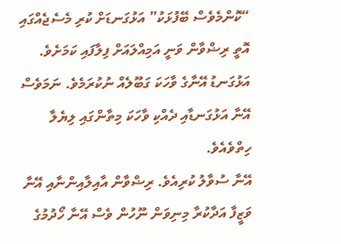“ކޮންމެވެސް ބޭފުޅަކު” އަޅުގަނޑަށް ކުރި މެސެޖެއްގައި އޮތީ ރިޟްވާން ވަނީ އަމިއްލައަށް ފިލާފައި ކަމަށެވެ. އަޅުގަނޑު އޭނާގެ ވާހަކަ ގަބޫލެއް ނުކުރަމެވެ. ނަމަވެސް އޭނާ އަޅުގަނޑާއި ދެއްކި ވާހަކަ މިތާންގައި ލިޔެލާ ހިތްވެއެވެ.
އޭނާ ސުވާލު ކުރިއެވެ. ރިޟްވާން އާއިލާއިންނާއި އޭނާ ވަޒީފާ އަދާކުރާ މިނިވަން ނޫހުން ވެސް އޭނާ ހޯދުމުގެ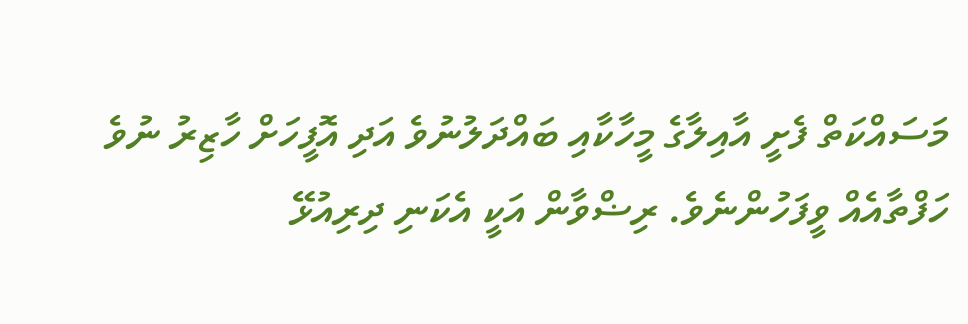މަސައްކަތް ފެށީ އާއިލާގެ މީހާކާއި ބައްދަލުނުވެ އަދި އޮފީހަށް ހާޒިރު ނުވެ ހަފްތާއެއް ވީފަހުންނެވެ. ރިޟްވާން އަކީ އެކަނި ދިރިއުޅޭ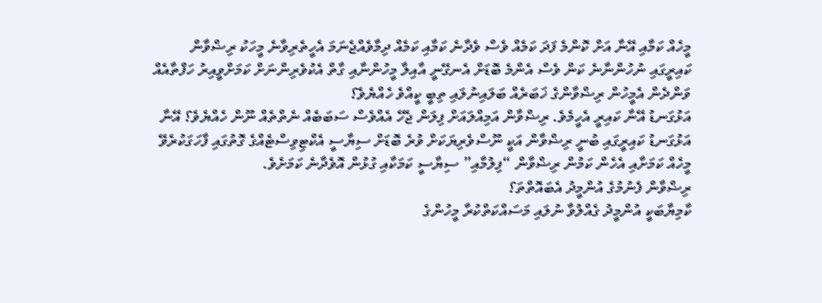މީހެއް ކަމާއި އޭނާ އަށް ކޮންމެ ފަދަ ކަމެއް ވެސް ވެދާނެ ކަމާއި ކަމެއް ދިމާވެއްޖެނަމަ އެހީތެރިވާނެ މީހަކު ރިޟްވާން ކައިރީގައި ނުހުންނާނެ ކަން ވެސް އެންމެ ބޮޑަށް އެނގޭނީ އާއިލާ މީހުންނާއި ގާތް އެކުވެރިންނަށް ކަމަށްވީއިރު ހަފްތާއެއް ވަންދެން އެމީހުން ރިޟްވާންގެ ޚަބަރެއް ބަލައިނުލައި ތިބީ ކީއްވެ ހެއްޔެވެ؟
އަޅުގަނޑު އޭނާ ކައިރީ އެހީމެވެ. ރިޟްވާން އަމިއްލައަށް ފިލަން ޖެހޭ އެއްވެސް ސަބަބެއް ނެތްތެއް ނޫން ހެއްޔެވެ؟ އޭނާ އަޅުގަނޑު ކައިރީގައި ބުނީ ރިޟްވާން އަކީ ނޫސްވެރިޔަކަށް ވުރެ ބޮޑަށް ސިޔާސީ އެކްޓިވިސްޓެއްގެ ގޮތުގައި ފާހަގަކުރެވޭ މީހެއް ކަމަށާއި އެހެން ކަމުން ރިޟްވާން “ފިލުމާއި” ސިޔާސީ ކަމަކާއި ގުޅުން އޮވެދާނެ ކަމަށެވެ.
ރިޟްވާން ފެނުމުގެ އުންމީދު އެބައޮތްތަ؟
ކާމިޔާބަކީ އުންމީދު ގެއްލުވާ ނުލައި މަސައްކަތްކުރާ މީހުންގެ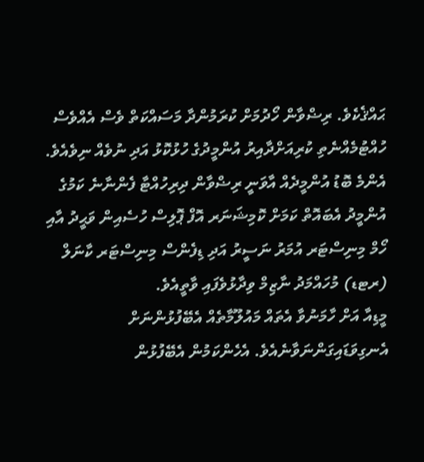ޙައްޤެކެވެ. ރިޟްވާން ހޯދުމަށް ކުރަމުންދާ މަސައްކަތް ވެސް އެއްވެސް ހުއްޓުމެއްނެތި ކުރިއަށްދާއިރު އުންމީދުގެ ހުޅުކޮޅު އަދި ނުވެއް ނިވެއެވެ.
އެންމެ ބޮޑު އުންމީދެއް އާވަނީ ރިޟްވާން ދިރިހުއްޓާ ފެންނާނެ ކަމުގެ އުންމީދު އެބައޮތް ކަމަށް ކޮމިޝަނަރ އޮފް ޕޮލިސް ހުސެއިން ވަޙީދު އާއި ހޯމް މިނިސްޓަރ އުމަރު ނަސީރު އަދި ޑިފެންސް މިނިސްޓަރ ކާނަލް (ރޓޑ) މުހައްމަދު ނާޒިމް ވިދާޅުވެފައި ވާތީއެވެ.
މީޑިއާ އަށް ހާމަނުވާ އެތައް މައުލޫމާތެއް އެބޭފުޅުންނަށް އެނގިވަޑައިގަންނަވާނެއެވެ. އެހެންކަމުން އެބޭފުޅުން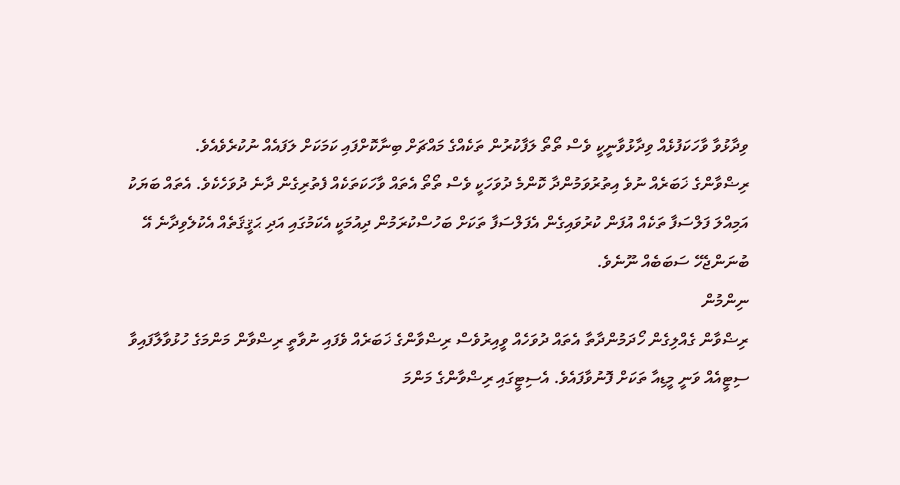ވިދާޅުވާ ވާހަކަފުޅެއް ވިދާޅުވާނީކީ ވެސް ތޯތޯ ލަފާކުރުން ތަކެއްގެ މައްޗަށް ބިނާކޮށްފައި ކަމަކަށް ލަފައެއް ނުކުރެވެއެވެ.
ރިޟްވާންގެ ޚަބަރެއް ނުވެ އިތުރުވަމުންދާ ކޮންމެ ދުވަހަކީ ވެސް ތޯތޯ އެތައް ވާހަކަތަކެއް ފެތުރިގެން ދާނެ ދުވަހެކެވެ. އެތައް ބަޔަކު އަމިއްލަ ފަލްސަފާ ތަކެއް އުފަން ކުރުވައިގެން އެފަލްސަފާ ތަކަށް ބަހުސްކުރަމުން ދިއުމަކީ އެކަމުގައި އަދި ޙަޤީޤަތެއް އެކުލެވިދާނެ އޭ ބުނަންޖެހޭ ސަބަބެއް ނޫނެވެ.
ނިންމުން
ރިޟްވާން ގެއްލިގެން ހޯދަމުންދާތާ އެތައް ދުވަހެއް ވީއިރުވެސް ރިޟްވާންގެ ޚަބަރެއް ވެފައި ނުވާތީ ރިޟްވާން މަންމަގެ ހުޅުވާލާފައިވާ ސިޓީއެއް ވަނީ މީޑިއާ ތަކަށް ފޮނުވާފައެވެ. އެސިޓީގައި ރިޟްވާންގެ މަންމަ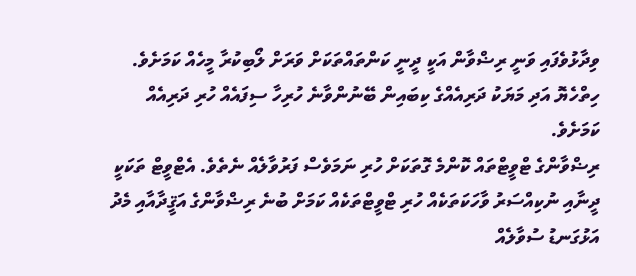ވިދާޅުވެފައި ވަނީ ރިޟްވާން އަކީ ދީނީ ކަންތައްތަކަށް ވަރަށް ލޯބިކުރާ މީހެއް ކަމަށެވެ. ހިތްހެޔޮ އަދި މަޔަކު ދަރިއެއްގެ ކިބައިން ބޭނުންވާނެ ހުރިހާ ސިފައެއް ހުރި ދަރިއެއް ކަމަށެވެ.
ރިޟްވާންގެ ޓްވީޓްތައް ކޮންމެ ގޮތަކަށް ހުރި ނަމަވެސް ފަރުވާލެއް ނެތެވެ. އެޓްވީޓް ތަކަކީ ދީނާއި ނުކިއްސަރު ވާހަކަތަކެއް ހުރި ޓްވީޓްތަކެއް ކަމަށް ބުނެ ރިޟްވާންގެ އަޤީދާއާއި މެދު އަޅުގަނޑު ސުވާލެއް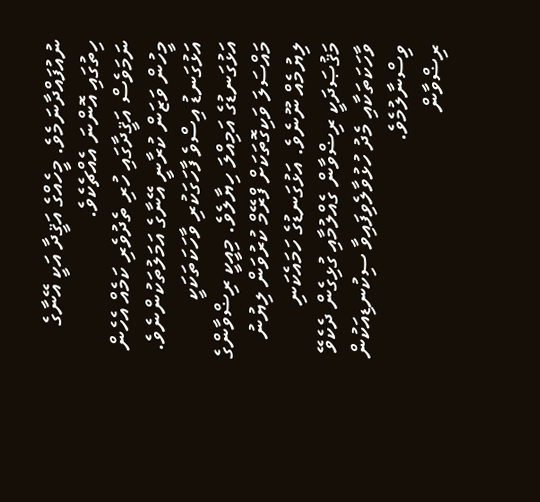ނުއުފައްދާނަމެވެ. މީހެއްގެ އަޤީދާ އަކީ އޭނާގެ ހިތުގައި އޮންނަ އެއްޗެކެވެ.
ނަމަވެސް އަޤީދާގައި ހުރި ތެދުވެރި ކަމެއް އެހެން މީހުން ވަޒަން ކުރާނީ އޭނާގެ އަމަލުތަކުންނެވެ.
އަޅުގަނޑު އިސްވެ ފާހަގަކުރި ވާހަކަތަކަކީ އަޅުގަނޑުގެ އަމިއްލަ ހިޔާލެވެ. މިއީކީ ރިޟްވާންގެ މައްސަލަ ވަކިގޮތަކަށް ފްރޭމް ކުރުވަން ލިޔުނު ލިޔުމެއް ނޫނެވެ. އަޅުގަނޑުގެ ހަމައެކަނި މަޤުޞަދަކީ ރިޟްވާން ގެއްލުމާއި ގުޅިގެން ދެކެވޭ ވާހަކަތަކާއި މެދު ހުޅުވާލެވިފައިވާ ސިކުނޑިއަކުން ވިސްނާލުމެވެ.
ރިޟްވާން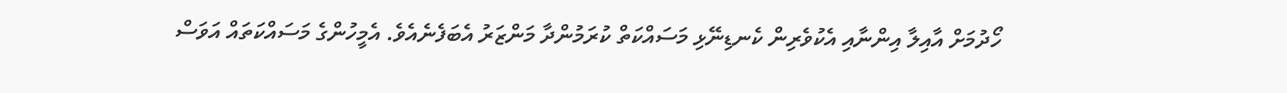ހޯދުމަށް އާއިލާ އިންނާއި އެކުވެރިން ކެނޑިނޭޅި މަސައްކަތް ކުރަމުންދާ މަންޒަރު އެބަފެނެއެވެ. އެމީހުންގެ މަސައްކަތައް އަވަސް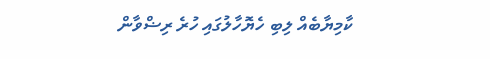ކާމިޔާބެއް ލިބި ހެޔޮހާލުގައި ހުރެ ރިޟްވާން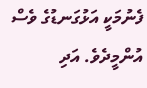ފެނުމަކީ އަޅުގަނޑުގެ ވެސް އުންމީދެވެ. އަދި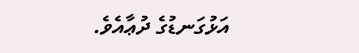އަޅުގަނޑުގެ ދުޢާއެވެ.